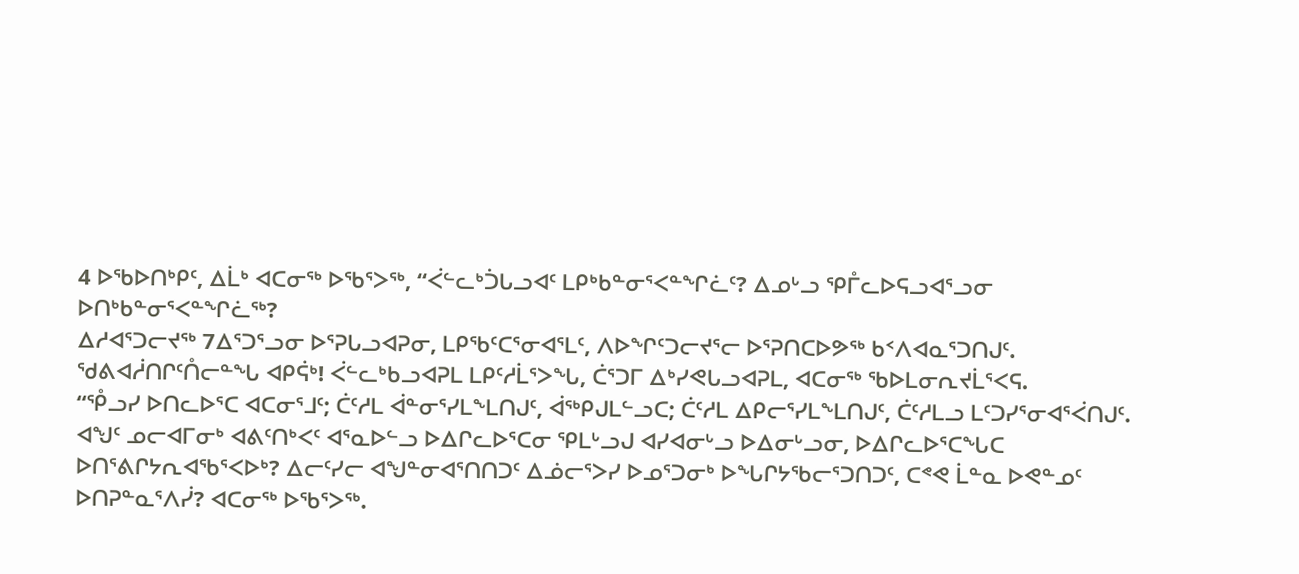4 ᐅᖃᐅᑎᒃᑭᑦ, ᐃᒫᒃ ᐊᑕᓂᖅ ᐅᖃᕐᐳᖅ, “ᐹᓪᓚᒃᑑᒐᓗᐊᑦ ᒪᑭᒃᑲᓐᓂᕐᐸᓐᖏᓛᑦ? ᐃᓄᒡᓗ ᕿᒤᓚᐅᕋᓗᐊᕐᓗᓂ ᐅᑎᒃᑲᓐᓂᕐᐸᓐᖏᓛᖅ?
ᐃᓱᐊᕐᑐᓕᔪᖅ 7ᐃᕐᑐᕐᓗᓂ ᐅᕐᕈᒐᓗᐊᕈᓂ, ᒪᑭᖃᑦᑕᕐᓂᐊᕐᒪᑦ, ᐱᐅᖏᑦᑐᓕᔪᕐᓕ ᐅᕐᕈᑎᑕᐅᕗᖅ ᑲᑉᐱᐊᓇᕐᑐᑎᒍᑦ.
ᖁᕕᐊᓲᑎᒋᑦᑍᓕᓐᖓ ᐊᑭᕌᒃ! ᐹᓪᓚᒃᑲᓗᐊᕈᒪ ᒪᑭᑦᓱᒫᕐᐳᖓ, ᑖᕐᑐᒥ ᐃᒃᓯᕙᒐᓗᐊᕈᒪ, ᐊᑕᓂᖅ ᖃᐅᒪᓂᕆᔪᒫᕐᐸᕋ.
“ᕾᓗᓯ ᐅᑎᓚᐅᕐᑕ ᐊᑕᓂᕐᒧᑦ; ᑖᑦᓱᒪ ᐋᓐᓂᕐᓯᒪᖕᒪᑎᒍᑦ, ᐋᖅᑭᒍᒪᓪᓗᑕ; ᑖᑦᓱᒪ ᐃᑭᓕᕐᓯᒪᖕᒪᑎᒍᑦ, ᑖᑦᓱᒪᓗ ᒪᑦᑐᓯᕐᓂᐊᕐᐹᑎᒍᑦ.
ᐊᖑᑦ ᓄᓕᐊᒥᓂᒃ ᐊᕕᑦᑎᒃᐸᑦ ᐊᕐᓇᐅᓪᓗ ᐅᐃᒋᓚᐅᕐᑕᓂ ᕿᒪᒡᓗᒍ ᐊᓯᐊᓂᒡᓗ ᐅᐃᓂᒡᓗᓂ, ᐅᐃᒋᓚᐅᕐᑕᖓᑕ ᐅᑎᕐᕕᒋᔭᕆᐊᖃᕐᐸᐅᒃ? ᐃᓕᑦᓯᓕ ᐊᖑᓐᓂᐊᕐᑎᑎᑐᑦ ᐃᓅᓕᕐᐳᓯ ᐅᓄᕐᑐᓂᒃ ᐅᖓᒋᔭᖃᓕᕐᑐᑎᑐᑦ, ᑕᕝᕙ ᒫᓐᓇ ᐅᕙᓐᓄᑦ ᐅᑎᕈᓐᓇᕐᐱᓰ? ᐊᑕᓂᖅ ᐅᖃᕐᐳᖅ.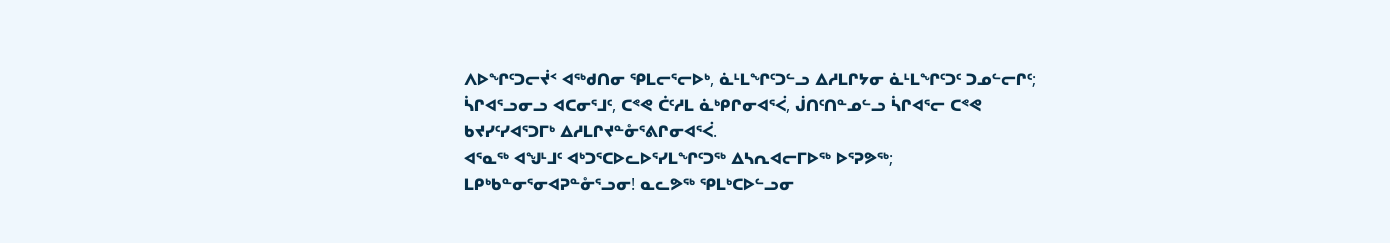ᐱᐅᖏᑦᑐᓕᔫᑉ ᐊᖅᑯᑎᓂ ᕿᒪᓕᕐᓕᐅᒃ, ᓈᒻᒪᖏᑦᑐᓪᓗ ᐃᓱᒪᒋᔭᓂ ᓈᒻᒪᖏᑦᑐᑦ ᑐᓄᓪᓕᒋᑦ; ᓵᒋᐊᕐᓗᓂᓗ ᐊᑕᓂᕐᒧᑦ, ᑕᕝᕙ ᑖᑦᓱᒪ ᓈᒃᑭᒋᓂᐊᕐᐹ, ᒎᑎᑦᑎᓐᓄᓪᓗ ᓵᒋᐊᕐᓕ ᑕᕝᕙ ᑲᔪᓯᑦᓯᐊᕐᑐᒥᒃ ᐃᓱᒪᒋᔪᓐᓁᕐᕕᒋᓂᐊᕐᐹ.
ᐊᕐᓇᖅ ᐊᖑᒻᒧᑦ ᐊᒃᑐᕐᑕᐅᓚᐅᕐᓯᒪᖏᑦᑐᖅ ᐃᓴᕆᐊᓕᒥᐅᖅ ᐅᕐᕈᕗᖅ; ᒪᑭᒃᑲᓐᓂᕐᓂᐊᕈᓐᓁᕐᓗᓂ! ᓇᓚᕗᖅ ᕿᒪᒃᑕᐅᓪᓗᓂ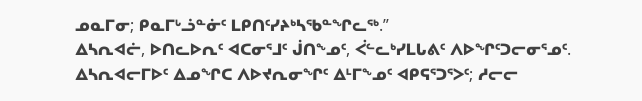ᓄᓇᒥᓂ; ᑭᓇᒥᒡᓘᓐᓃᑦ ᒪᑭᑎᑦᓯᔨᒃᓴᖃᓐᖏᓚᖅ.”
ᐃᓴᕆᐊᓖ, ᐅᑎᓚᐅᕆᑦ ᐊᑕᓂᕐᒧᑦ ᒎᑎᖕᓄᑦ, ᐹᓪᓚᒃᓯᒪᒐᕕᑦ ᐱᐅᖏᑦᑐᓕᓂᕐᓄᑦ.
ᐃᓴᕆᐊᓕᒥᐅᑦ ᐃᓄᖏᑕ ᐱᐅᔪᕆᓂᖏᑦ ᐃᒻᒥᖕᓄᑦ ᐊᑭᕋᕐᑐᕐᐳᑦ; ᓱᓕᓕ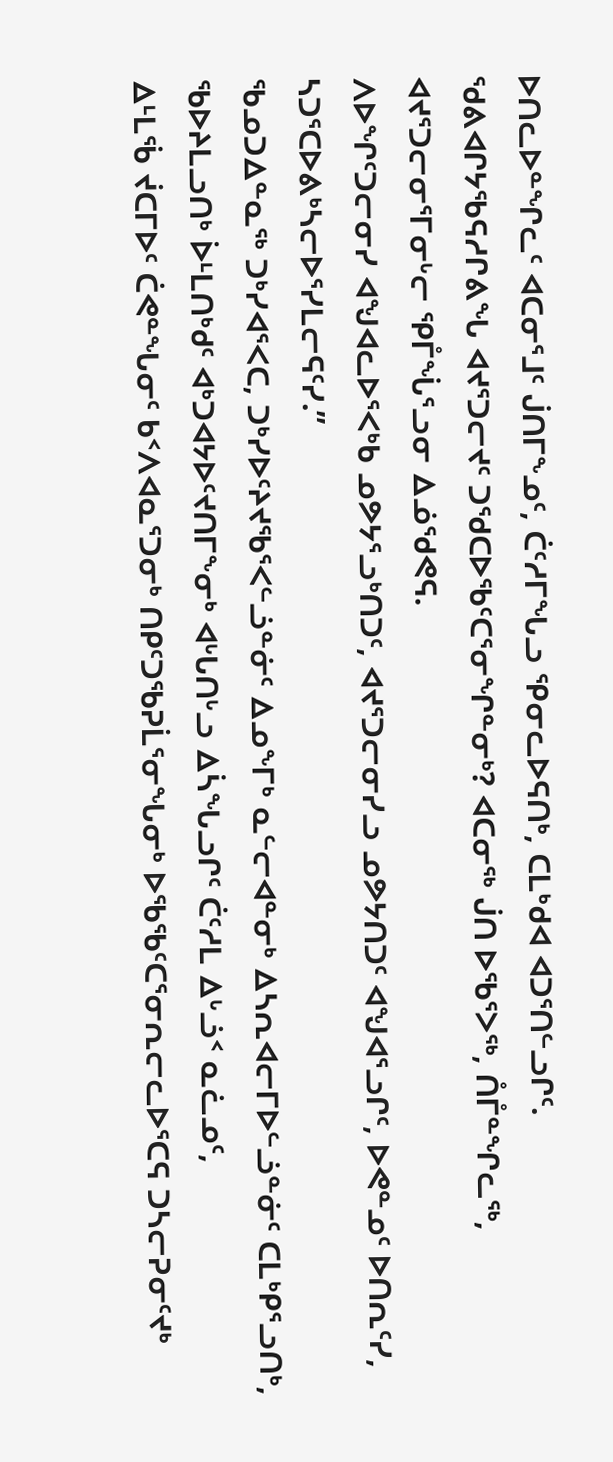ᐅᑎᓚᐅᓐᖏᓚᑦ ᐊᑕᓂᕐᒧᑦ ᒎᑎᒥᖕᓄᑦ, ᑖᑦᓱᒥᖓᓗ ᕿᓂᓚᐅᕋᑎᒃ, ᑕᒪᒃᑯᐊ ᐊᑐᕐᑎᓪᓗᒋᑦ.
ᖁᕕᐊᒋᔭᖃᕋᓱᒋᕕᖓ ᐊᔪᕐᑐᓕᔪᑦ ᑐᖁᑕᐅᖃᑦᑕᕐᓂᖏᓐᓂᒃ? ᐊᑕᓂᖅ ᒎᑎ ᐅᖃᕐᐳᖅ, ᑍᒤᓐᖏᓚᖅ, ᐊᔪᕐᑐᓕᓂᕐᒥᓂᒡᓕ ᕿᒤᖔᕐᓗᓂ ᐃᓅᖁᕙᕋ.
ᐱᐅᖏᑦᑐᓕᓂᓯ ᐊᖑᐊᓚᐅᕐᐸᒃᑲ ᓄᕗᔭᕐᓗᒃᑎᑐᑦ, ᐊᔪᕐᑐᓕᓂᓯᓗ ᓄᕗᔭᑎᑐᑦ ᐊᖑᐊᕐᓗᒋᑦ, ᐅᕙᓐᓄᑦ ᐅᑎᕆᑦᓯ, ᓴᑐᕐᑕᐅᕕᒃᓴᓕᐅᕐᓯᒪᓕᕋᑦᓯ.”
ᖃᓄᑐᐃᓐᓇᖅ ᑐᒃᓯᐊᕐᐸᑕ, ᑐᒃᓯᐅᑦᔨᔪᖃᕐᐸᓪᓘᓐᓃᑦ ᐃᓄᖕᒥᒃ ᓇᓪᓕᐊᓐᓂᒃ ᐃᓴᕆᐊᓕᒥᐅᓪᓘᓐᓃᑦ ᑕᒪᒃᑭᕐᓗᑎᒃ, ᖃᐅᔨᒪᓗᑎᒃ ᐆᒻᒪᑎᒃᑯᑦ ᐊᒃᑐᐊᔭᐅᑦᔪᑎᒥᖕᓂᒃ ᐊᒡᒐᑎᒡᓗ ᐃᓵᖓᓗᒋᑦ ᑖᑦᓱᒪ ᐃᒡᓘᑉ ᓇᓛᓄᑦ,
ᐃᒻᒪᖄ ᔫᑕᒥᐅᑦ ᑖᕙᓐᖓᓂᑦ ᑲᑉᐱᐊᓇᕐᑐᓂᒃ ᑎᑭᑦᑐᖃᕈᒫᕐᓂᖓᓂᒃ ᐅᖃᖃᑦᑕᕐᓂᕆᓕᓚᐅᕐᑕᕋ ᑐᓴᓕᕈᓂᑦᔪᒃ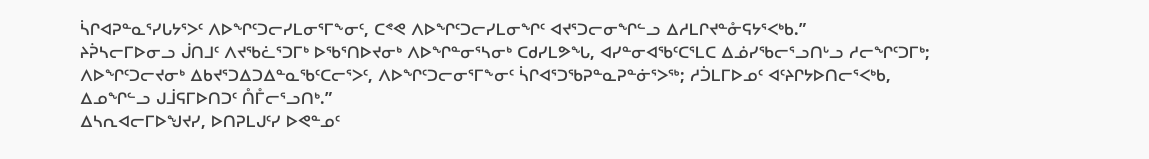ᓵᒋᐊᕈᓐᓇᕐᓯᒐᔭᕐᐳᑦ ᐱᐅᖏᑦᑐᓕᓯᒪᓂᕐᒥᖕᓂᑦ, ᑕᕝᕙ ᐱᐅᖏᑦᑐᓕᓯᒪᓂᖏᑦ ᐊᔪᕐᑐᓕᓂᖏᓪᓗ ᐃᓱᒪᒋᔪᓐᓁᕋᔭᕐᐸᒃᑲ.”
ᔨᕉᓴᓕᒥᐅᓂᓗ ᒎᑎᒧᑦ ᐱᔪᖃᓛᕐᑐᒥᒃ ᐅᖃᕐᑎᐅᔪᓂᒃ ᐱᐅᖏᓐᓂᕐᓴᓂᒃ ᑕᑯᓯᒪᕗᖓ, ᐊᓯᓐᓂᐊᖃᑦᑕᕐᒪᑕ ᐃᓅᓯᖃᓕᕐᓗᑎᒡᓗ ᓱᓕᖏᑦᑐᒥᒃ; ᐱᐅᖏᑦᑐᓕᔪᓂᒃ ᐃᑲᔪᕐᑐᐃᑐᐃᓐᓇᖃᑦᑕᓕᕐᐳᑦ, ᐱᐅᖏᑦᑐᓕᓂᕐᒥᖕᓂᑦ ᓵᒋᐊᕐᑐᖃᕈᓐᓇᕈᓐᓃᕐᐳᖅ; ᓱᑑᒪᒥᐅᓄᑦ ᐊᑦᔨᒋᔭᐅᑎᓕᕐᐸᒃᑲ, ᐃᓄᖏᓪᓗ ᒍᒨᕋᒥᐅᑎᑐᑦ ᑍᒤᓕᕐᓗᑎᒃ.”
ᐃᓴᕆᐊᓕᒥᐅᖑᔪᓯ, ᐅᑎᕈᒪᒍᑦᓯ ᐅᕙᓐᓄᑦ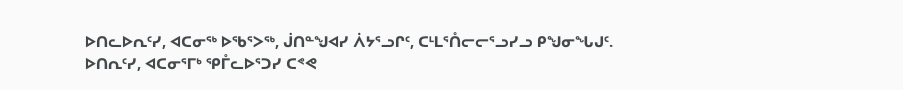ᐅᑎᓚᐅᕆᑦᓯ, ᐊᑕᓂᖅ ᐅᖃᕐᐳᖅ, ᒎᑎᓐᖑᐊᓯ ᐲᔭᕐᓗᒋᑦ, ᑕᒻᒪᕐᑍᓕᓕᕐᓗᓯᓗ ᑭᖑᓂᖓᒍᑦ.
ᐅᑎᕆᑦᓯ, ᐊᑕᓂᕐᒥᒃ ᕿᒤᓚᐅᕐᑐᓯ ᑕᕝᕙ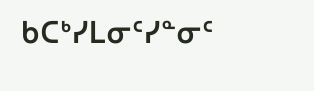ᑲᑕᒃᓯᒪᓂᑦᓯᓐᓂᑦ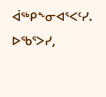ᐋᖅᑭᖕᓂᐊᕐᐸᑦᓯ. ᐅᖃᕐᐳᓯ,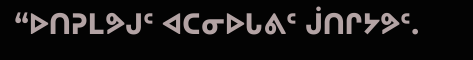“ᐅᑎᕈᒪᕗᒍᑦ ᐊᑕᓂᐅᒐᕕᑦ ᒎᑎᒋᔭᕗᑦ.